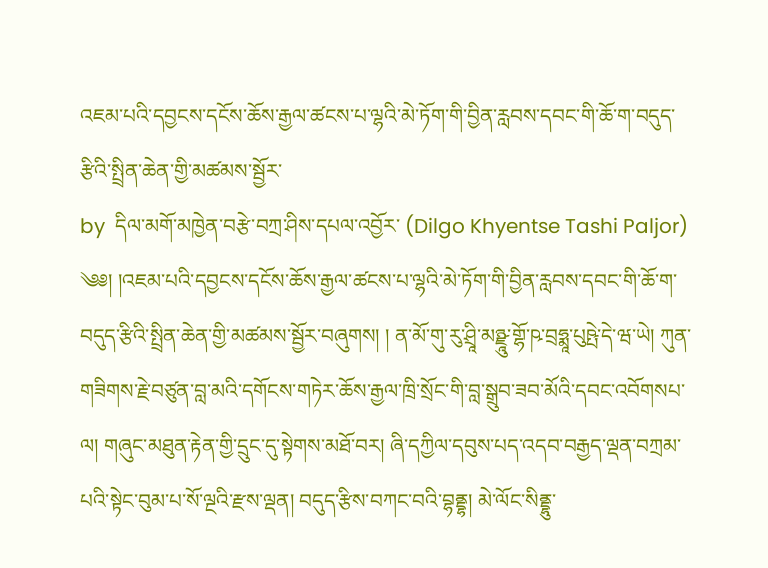འཇམ་པའི་དབྱངས་དངོས་ཆོས་རྒྱལ་ཚངས་པ་ལྷའི་མེ་ཏོག་གི་བྱིན་རླབས་དབང་གི་ཆོ་ག་བདུད་རྩིའི་སྤྲིན་ཆེན་གྱི་མཚམས་སྦྱོར་
by  དིལ་མགོ་མཁྱེན་བརྩེ་བཀྲ་ཤིས་དཔལ་འབྱོར་ (Dilgo Khyentse Tashi Paljor)
༄༅། །འཇམ་པའི་དབྱངས་དངོས་ཆོས་རྒྱལ་ཚངས་པ་ལྷའི་མེ་ཏོག་གི་བྱིན་རླབས་དབང་གི་ཆོ་ག་བདུད་རྩིའི་སྤྲིན་ཆེན་གྱི་མཚམས་སྦྱོར་བཞུགས། ། ན་མོ་གུ་རུ་ཤྲཱི་མཉྫཱུ་གྷོ་ཥ་བྲཧྨཱ་པུཥྤེ་དེ་ཝ་ཡེ། ཀུན་གཟིགས་རྗེ་བཙུན་བླ་མའི་དགོངས་གཏེར་ཆོས་རྒྱལ་ཁྲི་སྲོང་གི་བླ་སྒྲུབ་ཟབ་མོའི་དབང་འབོགསཔ་ལ། གཞུང་མཐུན་རྟེན་གྱི་དྲུང་དུ་སྟེགས་མཐོ་བར། ཞི་དཀྱིལ་དབུས་པད་འདབ་བརྒྱད་ལྡན་བཀྲམ་པའི་སྟེང་བུམ་པ་སོ་ལྔའི་རྫས་ལྡན། བདུད་རྩིས་བཀང་བའི་བྷནྡྷ། མེ་ལོང་སིནྡྷུ་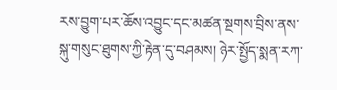རས་བྱུག་པར་ཆོས་འབྱུང་དང་མཚན་སྔགས་བྲིས་ནས་སྐུ་གསུང་ཐུགས་ཀྱི་རྟེན་དུ་བཤམས། ཉེར་སྤྱོད་སྨན་རཀ་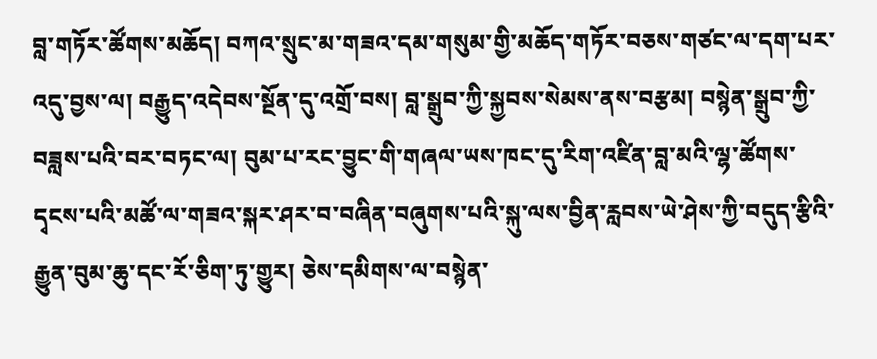བླ་གཏོར་ཚོགས་མཆོད། བཀའ་སྲུང་མ་གཟའ་དམ་གསུམ་གྱི་མཆོད་གཏོར་བཅས་གཙང་ལ་དག་པར་འདུ་བྱས་ལ། བརྒྱུད་འདེབས་སྔོན་དུ་འགྲོ་བས། བླ་སྒྲུབ་ཀྱི་སྐྱབས་སེམས་ནས་བརྩམ། བསྙེན་སྒྲུབ་ཀྱི་བཟླས་པའི་བར་བཏང་ལ། བུམ་པ་རང་བྱུང་གི་གཞལ་ཡས་ཁང་དུ་རིག་འཛིན་བླ་མའི་ལྷ་ཚོགས་དྭངས་པའི་མཚོ་ལ་གཟའ་སྐར་ཤར་བ་བཞིན་བཞུགས་པའི་སྐུ་ལས་བྱིན་རླབས་ཡེ་ཤེས་ཀྱི་བདུད་རྩིའི་རྒྱུན་བུམ་ཆུ་དང་རོ་ཅིག་ཏུ་གྱུར། ཅེས་དམིགས་ལ་བསྙེན་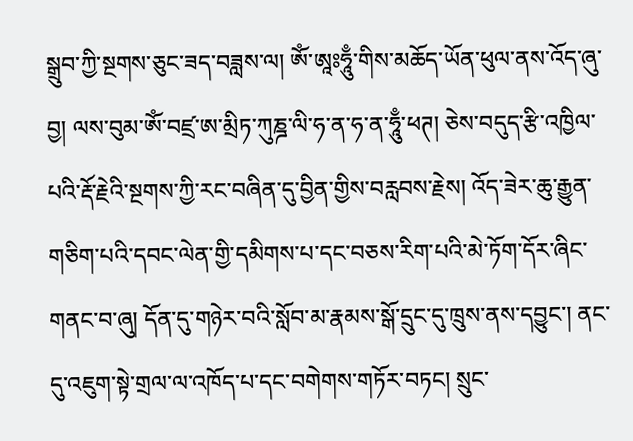སྒྲུབ་ཀྱི་སྔགས་ཅུང་ཟད་བཟླས་ལ། ཨོཾ་ཨཱཿཧཱུྃ་གིས་མཆོད་ཡོན་ཕུལ་ནས་འོད་ཞུ་བྱ། ལས་བུམ་ཨོཾ་བཛྲ་ཨ་མྲིཏ་ཀུཎྜ་ལི་ཧ་ན་ཧ་ན་ཧཱུྃ་ཕཊ། ཅེས་བདུད་རྩི་འཁྱིལ་པའི་རྡོ་རྗེའི་སྔགས་ཀྱི་རང་བཞིན་དུ་བྱིན་གྱིས་བརླབས་རྗེས། འོད་ཟེར་ཆུ་རྒྱུན་གཅིག་པའི་དབང་ལེན་གྱི་དམིགས་པ་དང་བཅས་རིག་པའི་མེ་ཏོག་དོར་ཞིང་གནང་བ་ཞུ། དོན་དུ་གཉེར་བའི་སློབ་མ་རྣམས་སྒོ་དྲུང་དུ་ཁྲུས་ནས་དབྱུང་། ནང་དུ་འཇུག་སྟེ་གྲལ་ལ་འཁོད་པ་དང་བགེགས་གཏོར་བཏང། སྲུང་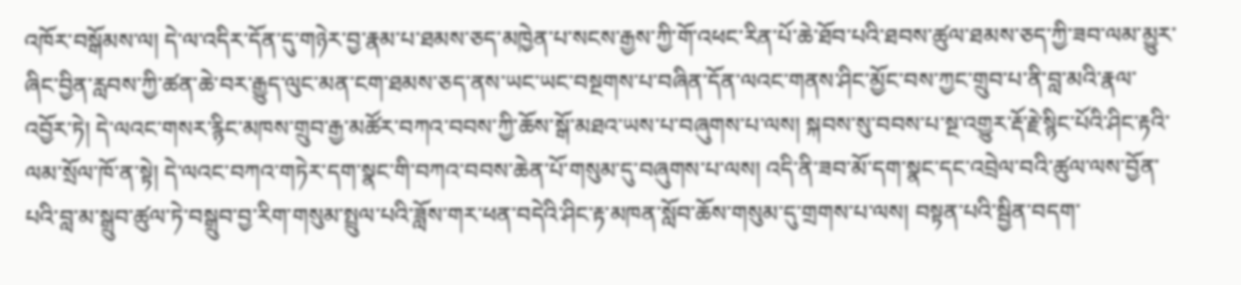འཁོར་བསྒོམས་ལ། དེ་ལ་འདིར་དོན་དུ་གཉེར་བྱ་རྣམ་པ་ཐམས་ཅད་མཁྱེན་པ་སངས་རྒྱས་ཀྱི་གོ་འཕང་རིན་པོ་ཆེ་ཐོབ་པའི་ཐབས་ཚུལ་ཐམས་ཅད་ཀྱི་ཟབ་ལམ་མྱུར་ཞིང་བྱིན་རླབས་ཀྱི་ཚན་ཆེ་བར་རྒྱུད་ལུང་མན་ངག་ཐམས་ཅད་ནས་ཡང་ཡང་བསྔགས་པ་བཞིན་དོན་ལའང་གནས་ཤིང་མྱོང་བས་ཀྱང་གྲུབ་པ་ནི་བླ་མའི་རྣལ་འབྱོར་ཏེ། དེ་ལའང་གསར་རྙིང་མཁས་གྲུབ་རྒྱ་མཚོར་བཀའ་བབས་ཀྱི་ཆོས་སྒོ་མཐའ་ཡས་པ་བཞུགས་པ་ལས། སྐབས་སུ་བབས་པ་སྔ་འགྱུར་རྡོ་རྗེ་སྙིང་པོའི་ཤིང་རྟའི་ལམ་སྲོལ་ཁོ་ན་སྟེ། དེ་ལའང་བཀའ་གཏེར་དག་སྣང་གི་བཀའ་བབས་ཆེན་པོ་གསུམ་དུ་བཞུགས་པ་ལས། འདི་ནི་ཟབ་མོ་དག་སྣང་དང་འབྲེལ་བའི་ཚུལ་ལས་བྱོན་པའི་བླ་མ་སྒྲུབ་ཚུལ་ཏེ་བསྒྲུབ་བྱ་རིག་གསུམ་སྤྲུལ་པའི་ཟློས་གར་ཕན་བདེའི་ཤིང་རྟ་མཁན་སློབ་ཆོས་གསུམ་དུ་གྲགས་པ་ལས། བསྟན་པའི་སྦྱིན་བདག་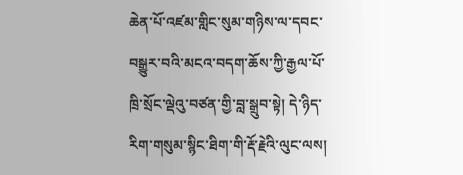ཆེན་པོ་འཛམ་གླིང་སུམ་གཉིས་ལ་དབང་བསྒྱུར་བའི་མངའ་བདག་ཆོས་ཀྱི་རྒྱལ་པོ་ཁྲི་སྲོང་ལྡེའུ་བཙན་གྱི་བླ་སྒྲུབ་སྟེ། དེ་ཉིད་རིག་གསུམ་སྙིང་ཐིག་གི་རྡོ་རྗེའི་ལུང་ལས།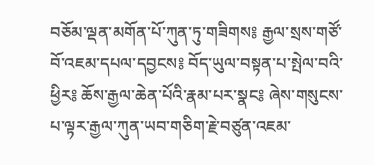བཅོམ་ལྡན་མགོན་པོ་ཀུན་ཏུ་གཟིགས༔ རྒྱལ་སྲས་གཙོ་བོ་འཇམ་དཔལ་དབྱངས༔ བོད་ཡུལ་བསྟན་པ་སྤེལ་བའི་ཕྱིར༔ ཆོས་རྒྱལ་ཆེན་པོའི་རྣམ་པར་སྣང༔ ཞེས་གསུངས་པ་ལྟར་རྒྱལ་ཀུན་ཡབ་གཅིག་རྗེ་བཙུན་འཇམ་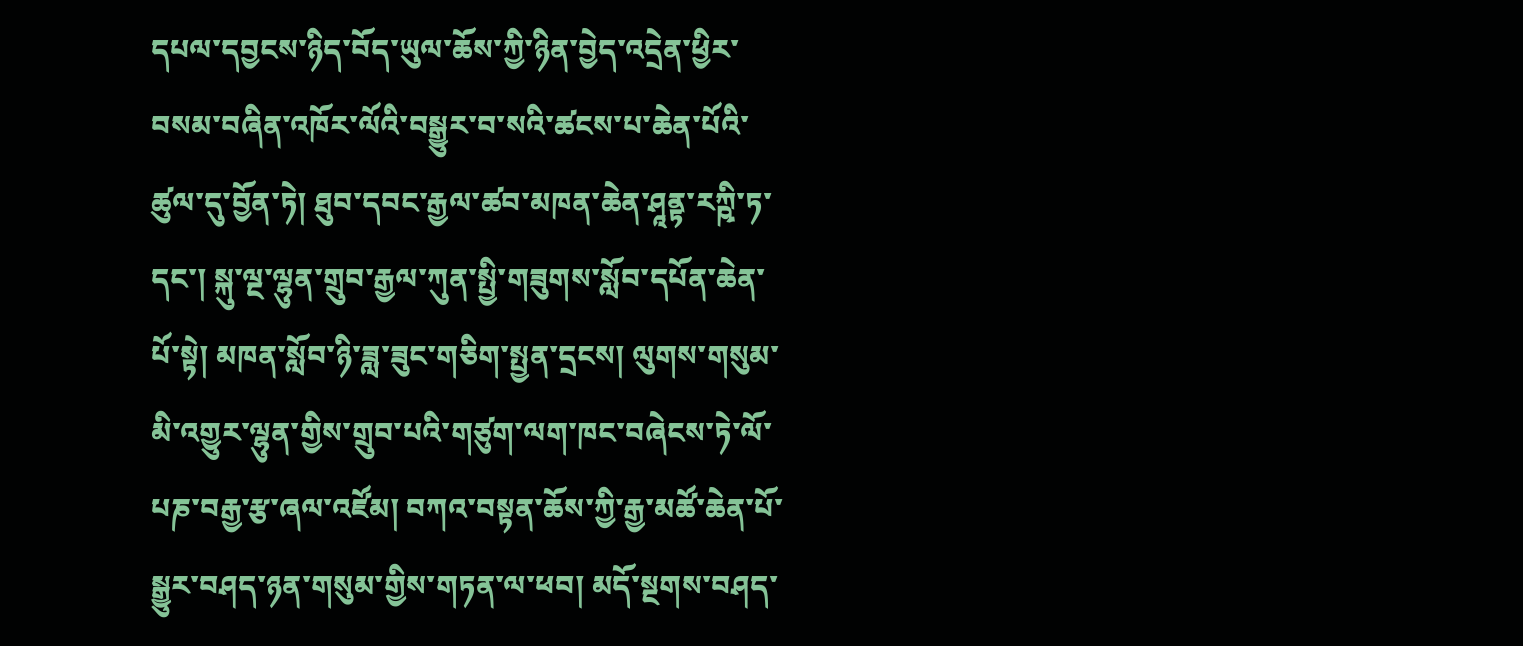དཔལ་དབྱངས་ཉིད་བོད་ཡུལ་ཆོས་ཀྱི་ཉིན་བྱེད་འདྲེན་ཕྱིར་བསམ་བཞིན་འཁོར་ལོའི་བསྒྱུར་བ་སའི་ཚངས་པ་ཆེན་པོའི་ཚུལ་དུ་བྱོན་ཏེ། ཐུབ་དབང་རྒྱལ་ཚབ་མཁན་ཆེན་ཤཱནྟ་རཀྵི་ཏ་དང་། སྐུ་ལྔ་ལྷུན་གྲུབ་རྒྱལ་ཀུན་སྤྱི་གཟུགས་སློབ་དཔོན་ཆེན་པོ་སྟེ། མཁན་སློབ་ཉི་ཟླ་ཟུང་གཅིག་སྤྱན་དྲངས། ལུགས་གསུམ་མི་འགྱུར་ལྷུན་གྱིས་གྲུབ་པའི་གཙུག་ལག་ཁང་བཞེངས་ཏེ་ལོ་པཎ་བརྒྱ་རྩ་ཞལ་འཛོམ། བཀའ་བསྟན་ཆོས་ཀྱི་རྒྱ་མཚོ་ཆེན་པོ་སྒྱུར་བཤད་ཉན་གསུམ་གྱིས་གཏན་ལ་ཕབ། མདོ་སྔགས་བཤད་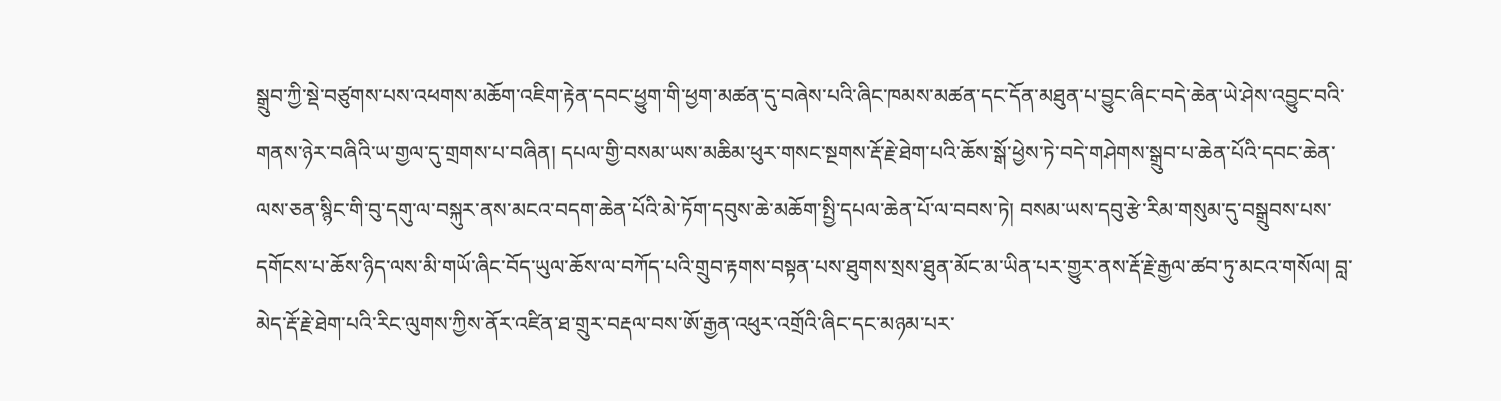སྒྲུབ་ཀྱི་སྡེ་བཙུགས་པས་འཕགས་མཆོག་འཇིག་རྟེན་དབང་ཕྱུག་གི་ཕྱག་མཚན་དུ་བཞེས་པའི་ཞིང་ཁམས་མཚན་དང་དོན་མཐུན་པ་བྱུང་ཞིང་བདེ་ཆེན་ཡེ་ཤེས་འབྱུང་བའི་གནས་ཉེར་བཞིའི་ཡ་གྱལ་དུ་གྲགས་པ་བཞིན། དཔལ་གྱི་བསམ་ཡས་མཆིམ་ཕུར་གསང་སྔགས་རྡོ་རྗེ་ཐེག་པའི་ཆོས་སྒོ་ཕྱེས་ཏེ་བདེ་གཤེགས་སྒྲུབ་པ་ཆེན་པོའི་དབང་ཆེན་ལས་ཅན་སྙིང་གི་བུ་དགུ་ལ་བསྐུར་ནས་མངའ་བདག་ཆེན་པོའི་མེ་ཏོག་དབུས་ཆེ་མཆོག་སྤྱི་དཔལ་ཆེན་པོ་ལ་བབས་ཏེ། བསམ་ཡས་དབུ་རྩེ་རིམ་གསུམ་དུ་བསྒྲུབས་པས་དགོངས་པ་ཆོས་ཉིད་ལས་མི་གཡོ་ཞིང་བོད་ཡུལ་ཆོས་ལ་བཀོད་པའི་གྲུབ་རྟགས་བསྟན་པས་ཐུགས་སྲས་ཐུན་མོང་མ་ཡིན་པར་གྱུར་ནས་རྡོ་རྗེ་རྒྱལ་ཚབ་ཏུ་མངའ་གསོལ། བླ་མེད་རྡོ་རྗེ་ཐེག་པའི་རིང་ལུགས་ཀྱིས་ནོར་འཛིན་ཐ་གྲུར་བརྡལ་བས་ཨོ་རྒྱན་འཕུར་འགྲོའི་ཞིང་དང་མཉམ་པར་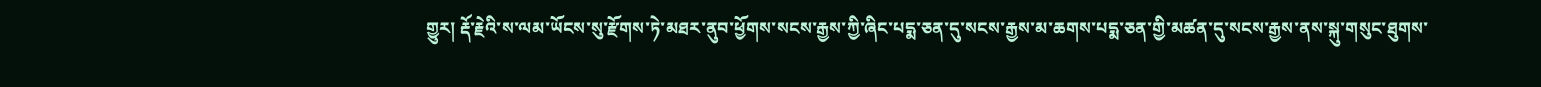གྱུར། རྡོ་རྗེའི་ས་ལམ་ཡོངས་སུ་རྫོགས་ཏེ་མཐར་ནུབ་ཕྱོགས་སངས་རྒྱས་ཀྱི་ཞིང་པདྨ་ཅན་དུ་སངས་རྒྱས་མ་ཆགས་པདྨ་ཅན་གྱི་མཚན་དུ་སངས་རྒྱས་ནས་སྐུ་གསུང་ཐུགས་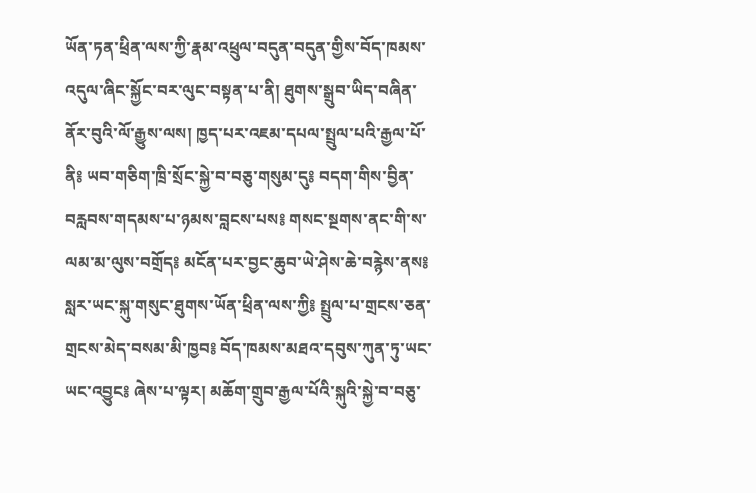ཡོན་ཏན་ཕྲིན་ལས་ཀྱི་རྣམ་འཕྲུལ་བདུན་བདུན་གྱིས་བོད་ཁམས་འདུལ་ཞིང་སྐྱོང་བར་ལུང་བསྟན་པ་ནི། ཐུགས་སྒྲུབ་ཡིད་བཞིན་ནོར་བུའི་ལོ་རྒྱུས་ལས། ཁྱད་པར་འཇམ་དཔལ་སྤྲུལ་པའི་རྒྱལ་པོ་ནི༔ ཡབ་གཅིག་ཁྲི་སྲོང་སྐྱེ་བ་བཅུ་གསུམ་དུ༔ བདག་གིས་བྱིན་བརླབས་གདམས་པ་ཉམས་བླངས་པས༔ གསང་སྔགས་ནང་གི་ས་ལམ་མ་ལུས་བགྲོད༔ མངོན་པར་བྱང་ཆུབ་ཡེ་ཤེས་ཆེ་བརྙེས་ནས༔ སླར་ཡང་སྐུ་གསུང་ཐུགས་ཡོན་ཕྲིན་ལས་ཀྱི༔ སྤྲུལ་པ་གྲངས་ཅན་གྲངས་མེད་བསམ་མི་ཁྱབ༔ བོད་ཁམས་མཐའ་དབུས་ཀུན་ཏུ་ཡང་ཡང་འབྱུང༔ ཞེས་པ་ལྟར། མཆོག་གྲུབ་རྒྱལ་པོའི་སྐུའི་སྐྱེ་བ་བཅུ་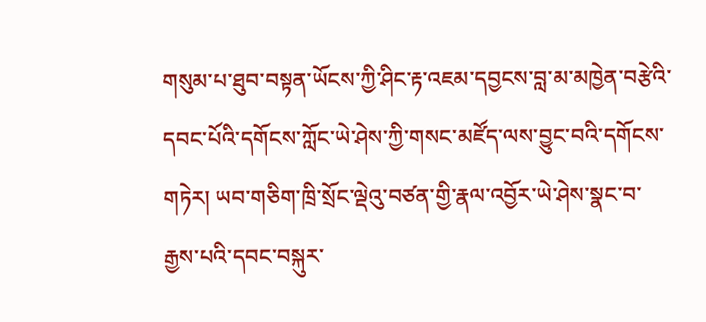གསུམ་པ་ཐུབ་བསྟན་ཡོངས་ཀྱི་ཤིང་རྟ་འཇམ་དབྱངས་བླ་མ་མཁྱེན་བརྩེའི་དབང་པོའི་དགོངས་ཀློང་ཡེ་ཤེས་ཀྱི་གསང་མཛོད་ལས་བྱུང་བའི་དགོངས་གཏེར། ཡབ་གཅིག་ཁྲི་སྲོང་ལྡེའུ་བཙན་གྱི་རྣལ་འབྱོར་ཡེ་ཤེས་སྣང་བ་རྒྱས་པའི་དབང་བསྐུར་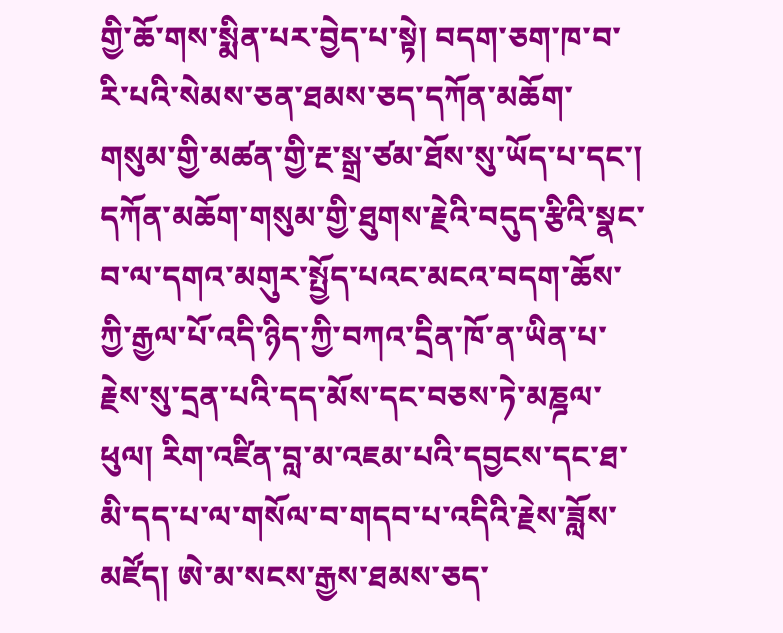གྱི་ཆོ་གས་སྨིན་པར་བྱེད་པ་སྟེ། བདག་ཅག་ཁ་བ་རི་པའི་སེམས་ཅན་ཐམས་ཅད་དཀོན་མཆོག་གསུམ་གྱི་མཚན་གྱི་རྔ་སྒྲ་ཙམ་ཐོས་སུ་ཡོད་པ་དང་། དཀོན་མཆོག་གསུམ་གྱི་ཐུགས་རྗེའི་བདུད་རྩིའི་སྣང་བ་ལ་དགའ་མགུར་སྤྱོད་པའང་མངའ་བདག་ཆོས་ཀྱི་རྒྱལ་པོ་འདི་ཉིད་ཀྱི་བཀའ་དྲིན་ཁོ་ན་ཡིན་པ་རྗེས་སུ་དྲན་པའི་དད་མོས་དང་བཅས་ཏེ་མཎྜལ་ཕུལ། རིག་འཛིན་བླ་མ་འཇམ་པའི་དབྱངས་དང་ཐ་མི་དད་པ་ལ་གསོལ་བ་གདབ་པ་འདིའི་རྗེས་ཟློས་མཛོད། ཨེ་མ་སངས་རྒྱས་ཐམས་ཅད་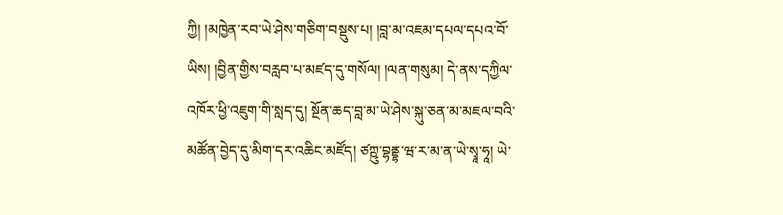ཀྱི། །མཁྱེན་རབ་ཡེ་ཤེས་གཅིག་བསྡུས་པ། །བླ་མ་འཇམ་དཔལ་དཔའ་བོ་ཡིས། །བྱིན་གྱིས་བརླབ་པ་མཛད་དུ་གསོལ། །ལན་གསུམ། དེ་ནས་དཀྱིལ་འཁོར་ཕྱི་འཇུག་གི་སླད་དུ། སྔོན་ཆད་བླ་མ་ཡེ་ཤེས་སྐུ་ཅན་མ་མཇལ་བའི་མཚོན་བྱེད་དུ་མིག་དར་འཆིང་མཛོད། ཙཀྵུ་བྷནྡྷ་ཝ་ར་མ་ན་ཡེ་སྭཱ་ཧཱ། ཡེ་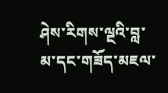ཤེས་རིགས་ལྔའི་བླ་མ་དང་གཟོད་མཇལ་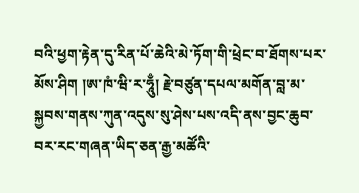བའི་ཕྱག་རྟེན་དུ་རིན་པོ་ཆེའི་མེ་ཏོག་གི་ཕྲེང་བ་ཐོགས་པར་མོས་ཤིག །ཨ་ཁཾ་ཝི་ར་ཧཱུྃ། རྗེ་བཙུན་དཔལ་མགོན་བླ་མ་སྐྱབས་གནས་ཀུན་འདུས་སུ་ཤེས་པས་འདི་ནས་བྱང་ཆུབ་བར་རང་གཞན་ཡིད་ཅན་རྒྱ་མཚོའི་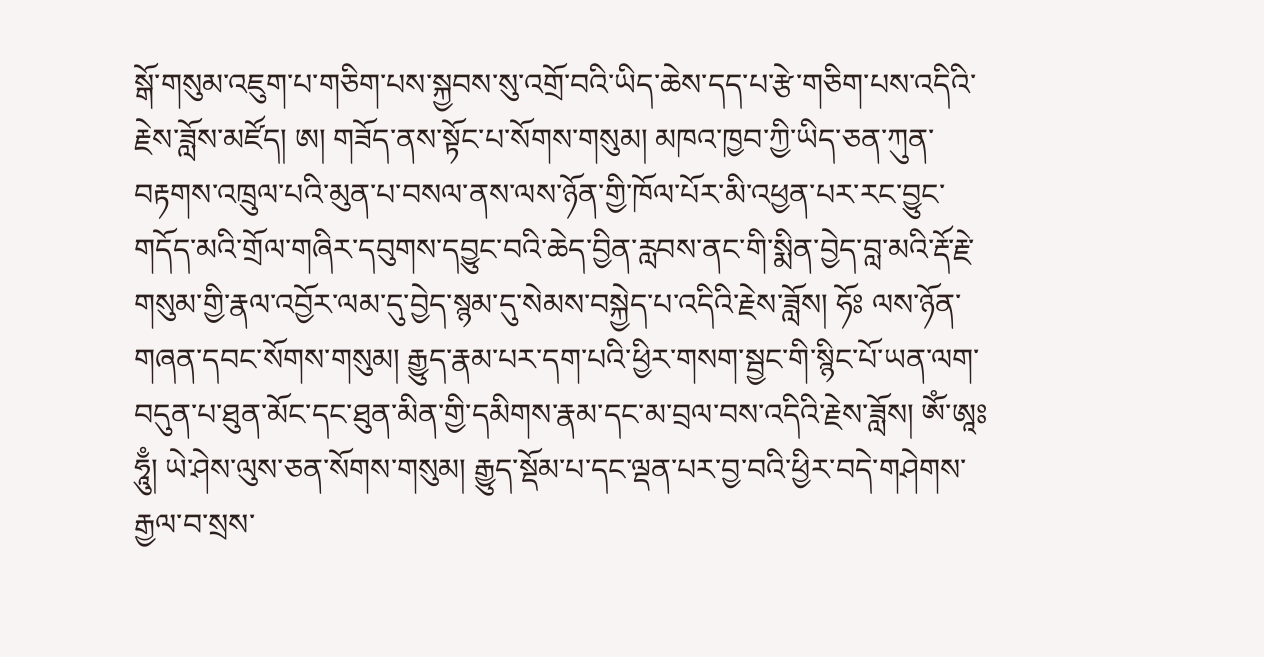སྒོ་གསུམ་འཇུག་པ་གཅིག་པས་སྐྱབས་སུ་འགྲོ་བའི་ཡིད་ཆེས་དད་པ་རྩེ་གཅིག་པས་འདིའི་རྗེས་ཟློས་མཛོད། ཨ། གཟོད་ནས་སྟོང་པ་སོགས་གསུམ། མཁའ་ཁྱབ་ཀྱི་ཡིད་ཅན་ཀུན་བརྟགས་འཁྲུལ་པའི་མུན་པ་བསལ་ནས་ལས་ཉོན་གྱི་ཁོལ་པོར་མི་འཕྱན་པར་རང་བྱུང་གདོད་མའི་གྲོལ་གཞིར་དབུགས་དབྱུང་བའི་ཆེད་བྱིན་རླབས་ནང་གི་སྨིན་བྱེད་བླ་མའི་རྡོ་རྗེ་གསུམ་གྱི་རྣལ་འབྱོར་ལམ་དུ་བྱེད་སྙམ་དུ་སེམས་བསྐྱེད་པ་འདིའི་རྗེས་ཟློས། ཧོཿ ལས་ཉོན་གཞན་དབང་སོགས་གསུམ། རྒྱུད་རྣམ་པར་དག་པའི་ཕྱིར་གསག་སྦྱང་གི་སྙིང་པོ་ཡན་ལག་བདུན་པ་ཐུན་མོང་དང་ཐུན་མིན་གྱི་དམིགས་རྣམ་དང་མ་བྲལ་བས་འདིའི་རྗེས་ཟློས། ཨོཾ་ཨཱཿཧཱུྃ། ཡེ་ཤེས་ལུས་ཅན་སོགས་གསུམ། རྒྱུད་སྡོམ་པ་དང་ལྡན་པར་བྱ་བའི་ཕྱིར་བདེ་གཤེགས་རྒྱལ་བ་སྲས་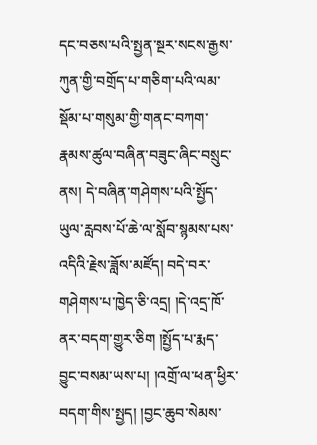དང་བཅས་པའི་སྤྱན་སྔར་སངས་རྒྱས་ཀུན་གྱི་བགྲོད་པ་གཅིག་པའི་ལམ་སྡོམ་པ་གསུམ་གྱི་གནང་བཀག་རྣམས་ཚུལ་བཞིན་བཟུང་ཞིང་བསྲུང་ནས། དེ་བཞིན་གཤེགས་པའི་སྤྱོད་ཡུལ་རླབས་པོ་ཆེ་ལ་སློབ་སྙམས་པས་འདིའི་རྗེས་ཟློས་མཛོད། བདེ་བར་གཤེགས་པ་ཁྱེད་ཅི་འདྲ། །དེ་འདྲ་ཁོ་ནར་བདག་གྱུར་ཅིག །སྤྱོད་པ་རྨད་བྱུང་བསམ་ཡས་པ། །འགྲོ་ལ་ཕན་ཕྱིར་བདག་གིས་སྤྱད། །བྱང་ཆུབ་སེམས་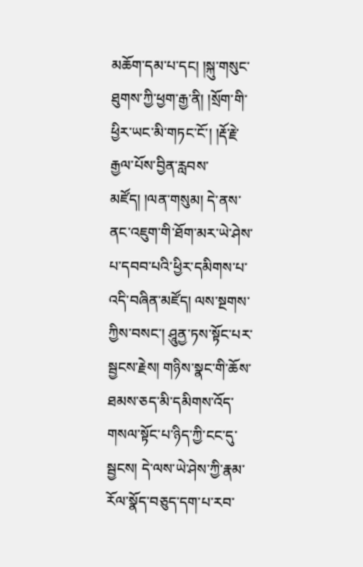མཆོག་དམ་པ་དང། །སྐུ་གསུང་ཐུགས་ཀྱི་ཕྱག་རྒྱ་ནི། །སྲོག་གི་ཕྱིར་ཡང་མི་གཏང་ངོ་། །རྡོ་རྗེ་རྒྱལ་པོས་བྱིན་རླབས་མཛོད། །ལན་གསུམ། དེ་ནས་ནང་འཇུག་གི་ཐོག་མར་ཡེ་ཤེས་པ་དབབ་པའི་ཕྱིར་དམིགས་པ་འདི་བཞིན་མཛོད། ལས་སྔགས་ཀྱིས་བསང་། ཤཱུནྱ་ཏས་སྟོང་པར་སྦྱངས་རྗེས། གཉིས་སྣང་གི་ཆོས་ཐམས་ཅད་མི་དམིགས་འོད་གསལ་སྟོང་པ་ཉིད་ཀྱི་ངང་དུ་སྦྱངས། དེ་ལས་ཡེ་ཤེས་ཀྱི་རྣམ་རོལ་སྣོད་བཅུད་དག་པ་རབ་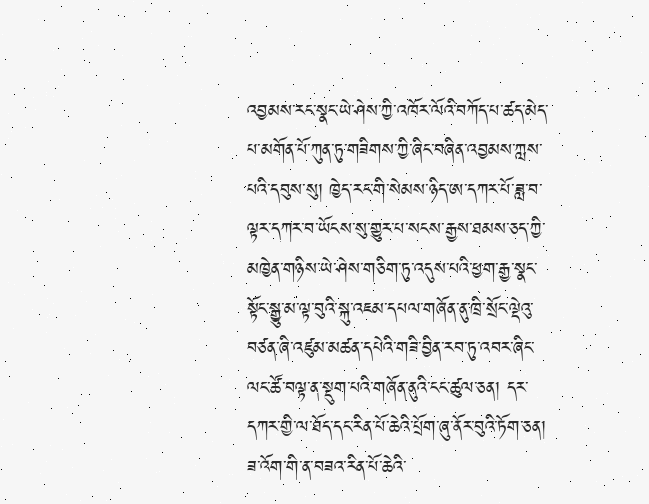འབྱམས་རང་སྣང་ཡེ་ཤེས་ཀྱི་འཁོར་ལོའི་བཀོད་པ་ཚད་མེད་པ་མགོན་པོ་ཀུན་ཏུ་གཟིགས་ཀྱི་ཞིང་བཞིན་འབྱམས་ཀླས་པའི་དབུས་སུ། ཁྱེད་རང་གི་སེམས་ཉིད་ཨ་དཀར་པོ་ཟླ་བ་ལྟར་དཀར་བ་ཡོངས་སུ་གྱུར་པ་སངས་རྒྱས་ཐམས་ཅད་ཀྱི་མཁྱེན་གཉིས་ཡེ་ཤེས་གཅིག་ཏུ་འདུས་པའི་ཕྱག་རྒྱ་སྣང་སྟོང་སྒྱུ་མ་ལྟ་བུའི་སྐུ་འཇམ་དཔལ་གཞོན་ནུ་ཁྲི་སྲོང་ལྡེའུ་བཙན་ཞི་འཛུམ་མཚན་དཔེའི་གཟི་བྱིན་རབ་ཏུ་འབར་ཞིང་ལང་ཚོ་བལྟ་ན་སྡུག་པའི་གཞོན་ནུའི་ངང་ཚུལ་ཅན། དར་དཀར་གྱི་ལ་ཐོད་དང་རིན་པོ་ཆེའི་པྲོག་ཞུ་ནོར་བུའི་ཏོག་ཅན། ཟ་འོག་གི་ན་བཟའ་རིན་པོ་ཆེའི་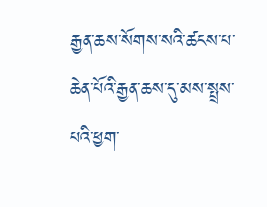རྒྱན་ཆས་སོགས་སའི་ཚངས་པ་ཆེན་པོའི་རྒྱན་ཆས་དུ་མས་སྤྲས་པའི་ཕྱག་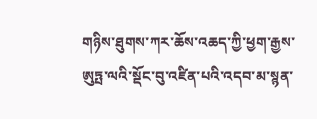གཉིས་ཐུགས་ཀར་ཆོས་འཆད་ཀྱི་ཕྱག་རྒྱས་ཨུཏྤ་ལའི་སྡོང་བུ་འཛིན་པའི་འདབ་མ་སྙན་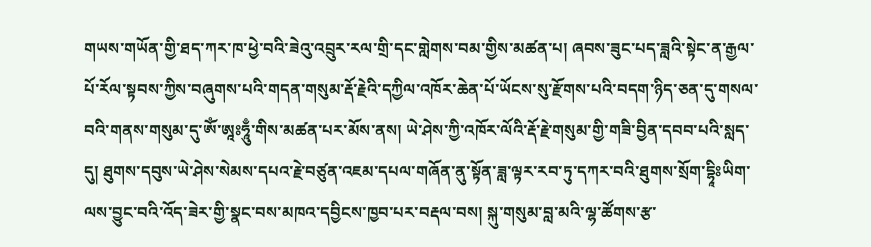གཡས་གཡོན་གྱི་ཐད་ཀར་ཁ་ཕྱེ་བའི་ཟེའུ་འབྲུར་རལ་གྲི་དང་གླེགས་བམ་གྱིས་མཚན་པ། ཞབས་ཟུང་པད་ཟླའི་སྟེང་ན་རྒྱལ་པོ་རོལ་སྟབས་ཀྱིས་བཞུགས་པའི་གདན་གསུམ་རྡོ་རྗེའི་དཀྱིལ་འཁོར་ཆེན་པོ་ཡོངས་སུ་རྫོགས་པའི་བདག་ཉིད་ཅན་དུ་གསལ་བའི་གནས་གསུམ་དུ་ཨོཾ་ཨཱཿཧཱུྃ་གིས་མཚན་པར་མོས་ནས། ཡེ་ཤེས་ཀྱི་འཁོར་ལོའི་རྡོ་རྗེ་གསུམ་གྱི་གཟི་བྱིན་དབབ་པའི་སླད་དུ། ཐུགས་དབུས་ཡེ་ཤེས་སེམས་དཔའ་རྗེ་བཙུན་འཇམ་དཔལ་གཞོན་ནུ་སྟོན་ཟླ་ལྟར་རབ་ཏུ་དཀར་བའི་ཐུགས་སྲོག་དྷཱིཿཡིག་ལས་བྱུང་བའི་འོད་ཟེར་གྱི་སྣང་བས་མཁའ་དབྱིངས་ཁྱབ་པར་བརྡལ་བས། སྐུ་གསུམ་བླ་མའི་ལྷ་ཚོགས་རྩ་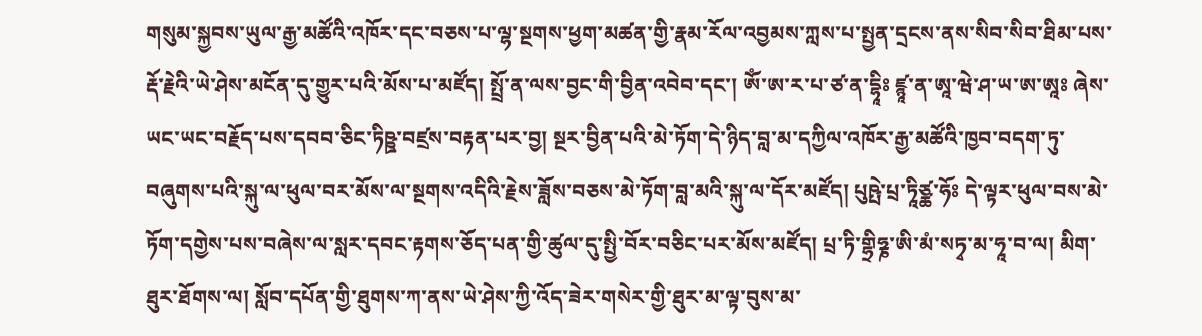གསུམ་སྐྱབས་ཡུལ་རྒྱ་མཚོའི་འཁོར་དང་བཅས་པ་ལྷ་སྔགས་ཕྱག་མཚན་གྱི་རྣམ་རོལ་འབྱམས་ཀླས་པ་སྤྱན་དྲངས་ནས་སིབ་སིབ་ཐིམ་པས་རྡོ་རྗེའི་ཡེ་ཤེས་མངོན་དུ་གྱུར་པའི་མོས་པ་མཛོད། སྤྲོ་ན་ལས་བྱང་གི་བྱིན་འབེབ་དང་། ཨོཾ་ཨ་ར་པ་ཙ་ན་དྷཱིཿ ཛྙཱ་ན་ཨཱ་ཝེ་ཤ་ཡ་ཨ་ཨཱཿ ཞེས་ཡང་ཡང་བརྗོད་པས་དབབ་ཅིང་ཏིཥྛ་བཛྲས་བརྟན་པར་བྱ། སྔར་བྱིན་པའི་མེ་ཏོག་དེ་ཉིད་བླ་མ་དཀྱིལ་འཁོར་རྒྱ་མཚོའི་ཁྱབ་བདག་ཏུ་བཞུགས་པའི་སྐུ་ལ་ཕུལ་བར་མོས་ལ་སྔགས་འདིའི་རྗེས་ཟློས་བཅས་མེ་ཏོག་བླ་མའི་སྐུ་ལ་དོར་མཛོད། པུཥྤེ་པྲ་ཏཱིཙྪ་ཧོཿ དེ་ལྟར་ཕུལ་བས་མེ་ཏོག་དགྱེས་པས་བཞེས་ལ་སླར་དབང་རྟགས་ཅོད་པན་གྱི་ཚུལ་དུ་སྤྱི་བོར་བཅིང་པར་མོས་མཛོད། པྲ་ཏི་གྷྲིཧྞ་ཨི་མཾ་སཏྭ་མ་ཧཱ་བ་ལ། མིག་ཐུར་ཐོགས་ལ། སློབ་དཔོན་གྱི་ཐུགས་ཀ་ནས་ཡེ་ཤེས་ཀྱི་འོད་ཟེར་གསེར་གྱི་ཐུར་མ་ལྟ་བུས་མ་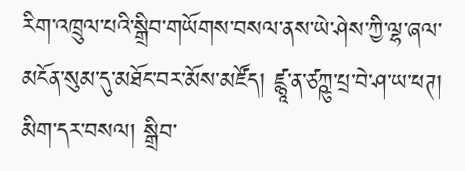རིག་འཁྲུལ་པའི་སྒྲིབ་གཡོགས་བསལ་ནས་ཡེ་ཤེས་ཀྱི་ལྷ་ཞལ་མངོན་སུམ་དུ་མཐོང་བར་མོས་མཛོད། ཛྙཱ་ན་ཙཀྵུ་པྲ་བེ་ཤ་ཡ་ཕཊ། མིག་དར་བསལ། སྒྲིབ་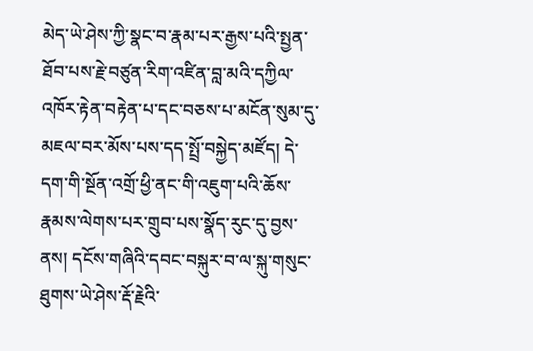མེད་ཡེ་ཤེས་ཀྱི་སྣང་བ་རྣམ་པར་རྒྱས་པའི་སྤྱན་ཐོབ་པས་རྗེ་བཙུན་རིག་འཛིན་བླ་མའི་དཀྱིལ་འཁོར་རྟེན་བརྟེན་པ་དང་བཅས་པ་མངོན་སུམ་དུ་མཇལ་བར་མོས་པས་དད་སྤྲོ་བསྐྱེད་མཛོད། དེ་དག་གི་སྔོན་འགྲོ་ཕྱི་ནང་གི་འཇུག་པའི་ཆོས་རྣམས་ལེགས་པར་གྲུབ་པས་སྣོད་རུང་དུ་བྱས་ནས། དངོས་གཞིའི་དབང་བསྐུར་བ་ལ་སྐུ་གསུང་ཐུགས་ཡེ་ཤེས་རྡོ་རྗེའི་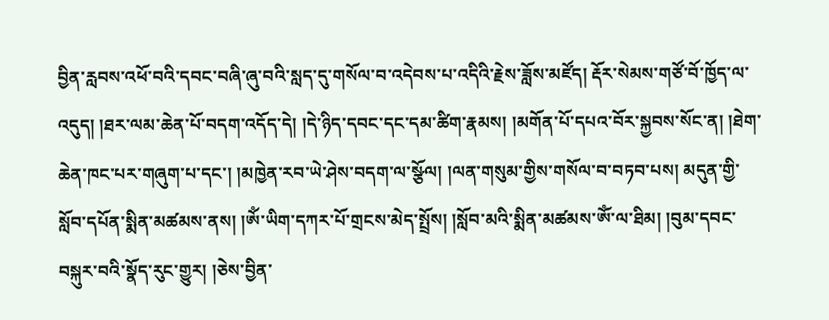བྱིན་རླབས་འཕོ་བའི་དབང་བཞི་ཞུ་བའི་སླད་དུ་གསོལ་བ་འདེབས་པ་འདིའི་རྗེས་ཟློས་མཛོད། རྡོར་སེམས་གཙོ་བོ་ཁྱོད་ལ་འདུད། །ཐར་ལམ་ཆེན་པོ་བདག་འདོད་དེ། །དེ་ཉིད་དབང་དང་དམ་ཚིག་རྣམས། །མགོན་པོ་དཔའ་བོར་སྐྱབས་སོང་ན། །ཐེག་ཆེན་ཁང་པར་གཞུག་པ་དང་། །མཁྱེན་རབ་ཡེ་ཤེས་བདག་ལ་སྩོལ། །ལན་གསུམ་གྱིས་གསོལ་བ་བཏབ་པས། མདུན་གྱི་སློབ་དཔོན་སྨིན་མཚམས་ནས། །ཨོཾ་ཡིག་དཀར་པོ་གྲངས་མེད་སྤྲོས། །སློབ་མའི་སྨིན་མཚམས་ཨོཾ་ལ་ཐིམ། །བུམ་དབང་བསྐུར་བའི་སྣོད་རུང་གྱུར། །ཅེས་བྱིན་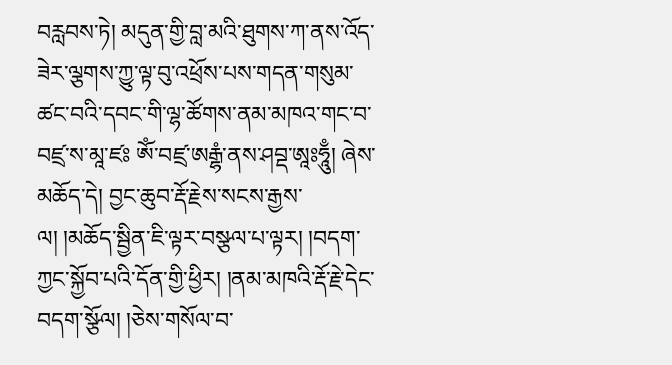བརླབས་ཏེ། མདུན་གྱི་བླ་མའི་ཐུགས་ཀ་ནས་འོད་ཟེར་ལྕགས་ཀྱུ་ལྟ་བུ་འཕྲོས་པས་གདན་གསུམ་ཚང་བའི་དབང་གི་ལྷ་ཚོགས་ནམ་མཁའ་གང་བ་བཛྲ་ས་མཱ་ཛཿ ཨོཾ་བཛྲ་ཨརྒྷཾ་ནས་ཤབྡ་ཨཱཿཧཱུྃ། ཞེས་མཆོད་དེ། བྱང་ཆུབ་རྡོ་རྗེས་སངས་རྒྱས་ལ། །མཆོད་སྦྱིན་ཇི་ལྟར་བསྩལ་པ་ལྟར། །བདག་ཀྱང་སྐྱོབ་པའི་དོན་གྱི་ཕྱིར། །ནམ་མཁའི་རྡོ་རྗེ་དེང་བདག་སྩོལ། །ཅེས་གསོལ་བ་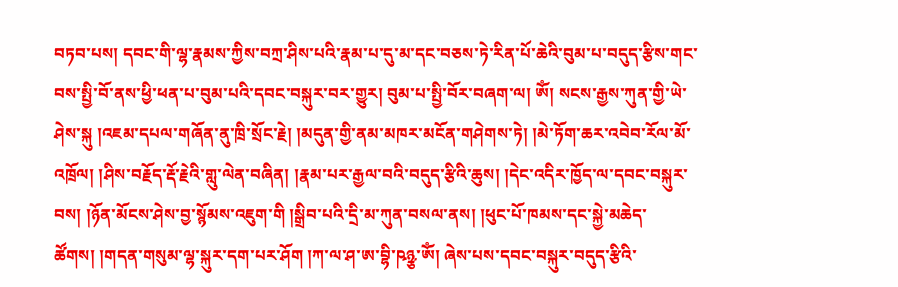བཏབ་པས། དབང་གི་ལྷ་རྣམས་ཀྱིས་བཀྲ་ཤིས་པའི་རྣམ་པ་དུ་མ་དང་བཅས་ཏེ་རིན་པོ་ཆེའི་བུམ་པ་བདུད་རྩིས་གང་བས་སྤྱི་བོ་ནས་ཕྱི་ཕན་པ་བུམ་པའི་དབང་བསྐུར་བར་གྱུར། བུམ་པ་སྤྱི་བོར་བཞག་ལ། ཨོཾ། སངས་རྒྱས་ཀུན་གྱི་ཡེ་ཤེས་སྐུ །འཇམ་དཔལ་གཞོན་ནུ་ཁྲི་སྲོང་རྗེ། །མདུན་གྱི་ནམ་མཁར་མངོན་གཤེགས་ཏེ། །མེ་ཏོག་ཆར་འབེབ་རོལ་མོ་འཁྲོལ། །ཤིས་བརྗོད་རྡོ་རྗེའི་གླུ་ལེན་བཞིན། །རྣམ་པར་རྒྱལ་བའི་བདུད་རྩིའི་ཆུས། །དེང་འདིར་ཁྱོད་ལ་དབང་བསྐུར་བས། །ཉོན་མོངས་ཤེས་བྱ་སྙོམས་འཇུག་གི །སྒྲིབ་པའི་དྲི་མ་ཀུན་བསལ་ནས། །ཕུང་པོ་ཁམས་དང་སྐྱེ་མཆེད་ཚོགས། །གདན་གསུམ་ལྷ་སྐུར་དག་པར་ཤོག །ཀ་ལ་ཤ་ཨ་བྷི་ཥཉྩ་ཨོཾ། ཞེས་པས་དབང་བསྐུར་བདུད་རྩིའི་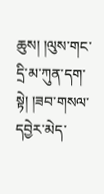ཆུས། །ལུས་གང་དྲི་མ་ཀུན་དག་སྟེ། །ཟབ་གསལ་དབྱེར་མེད་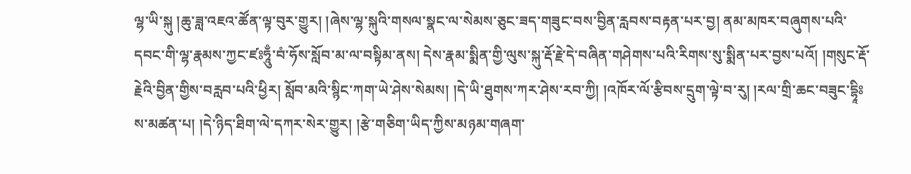ལྷ་ཡི་སྐུ །ཆུ་ཟླ་འཇའ་ཚོན་ལྟ་བུར་གྱུར། །ཞེས་ལྷ་སྐུའི་གསལ་སྣང་ལ་སེམས་ཅུང་ཟད་གཟུང་བས་བྱིན་རླབས་བརྟན་པར་བྱ། ནམ་མཁར་བཞུགས་པའི་དབང་གི་ལྷ་རྣམས་ཀྱང་ཛཿཧཱུྃ་བཾ་ཧོས་སློབ་མ་ལ་བསྟིམ་ནས། དེས་རྣམ་སྨིན་གྱི་ལུས་སྐུ་རྡོ་རྗེ་དེ་བཞིན་གཤེགས་པའི་རིགས་སུ་སྨིན་པར་བྱས་པའོ། །གསུང་རྡོ་རྗེའི་བྱིན་གྱིས་བརླབ་པའི་ཕྱིར། སློབ་མའི་སྙིང་ཀག་ཡེ་ཤེས་སེམས། །དེ་ཡི་ཐུགས་ཀར་ཤེས་རབ་ཀྱི། །འཁོར་ལོ་རྩིབས་དྲུག་ལྟེ་བ་རུ། །རལ་གྲི་ཆང་བཟུང་དྷཱིཿས་མཚན་པ། །དེ་ཉིད་ཐིག་ལེ་དཀར་སེར་གྱུར། །རྩེ་གཅིག་ཡིད་ཀྱིས་མཉམ་གཞག་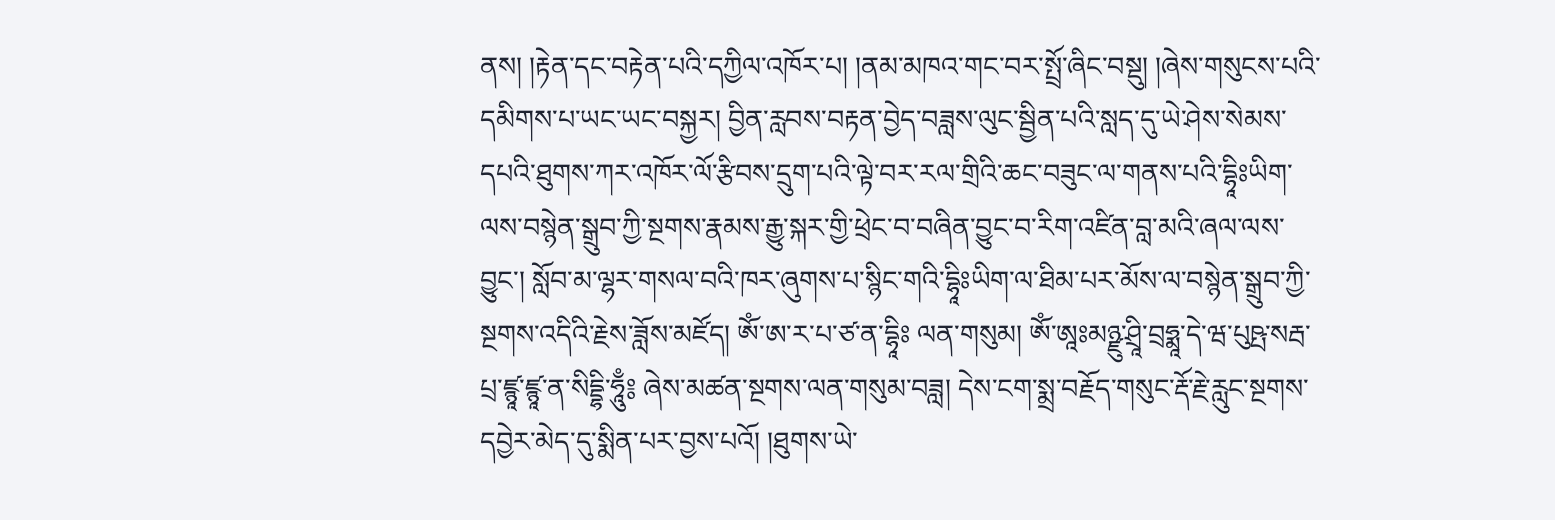ནས། །རྟེན་དང་བརྟེན་པའི་དཀྱིལ་འཁོར་པ། །ནམ་མཁའ་གང་བར་སྤྲོ་ཞིང་བསྡུ། །ཞེས་གསུངས་པའི་དམིགས་པ་ཡང་ཡང་བསྐྱར། བྱིན་རླབས་བརྟན་བྱེད་བཟླས་ལུང་སྦྱིན་པའི་སླད་དུ་ཡེ་ཤེས་སེམས་དཔའི་ཐུགས་ཀར་འཁོར་ལོ་རྩིབས་དྲུག་པའི་ལྟེ་བར་རལ་གྲིའི་ཆང་བཟུང་ལ་གནས་པའི་དྷཱིཿཡིག་ལས་བསྙེན་སྒྲུབ་ཀྱི་སྔགས་རྣམས་རྒྱུ་སྐར་གྱི་ཕྲེང་བ་བཞིན་བྱུང་བ་རིག་འཛིན་བླ་མའི་ཞལ་ལས་བྱུང་། སློབ་མ་ལྷར་གསལ་བའི་ཁར་ཞུགས་པ་སྙིང་གའི་དྷཱིཿཡིག་ལ་ཐིམ་པར་མོས་ལ་བསྙེན་སྒྲུབ་ཀྱི་སྔགས་འདིའི་རྗེས་ཟློས་མཛོད། ཨོཾ་ཨ་ར་པ་ཙ་ན་དྷཱིཿ ལན་གསུམ། ཨོཾ་ཨཱཿམཉྫུ་ཤྲཱི་བྲཧྨཱ་དེ་ཝ་པུཥྤ་སརྦ་པྲ་ཛྙཱ་ཛྙཱ་ན་སིདྡྷི་ཧཱུྃ༔ ཞེས་མཚན་སྔགས་ལན་གསུམ་བཟླ། དེས་ངག་སྨྲ་བརྗོད་གསུང་རྡོ་རྗེ་རླུང་སྔགས་དབྱེར་མེད་དུ་སྨིན་པར་བྱས་པའོ། །ཐུགས་ཡེ་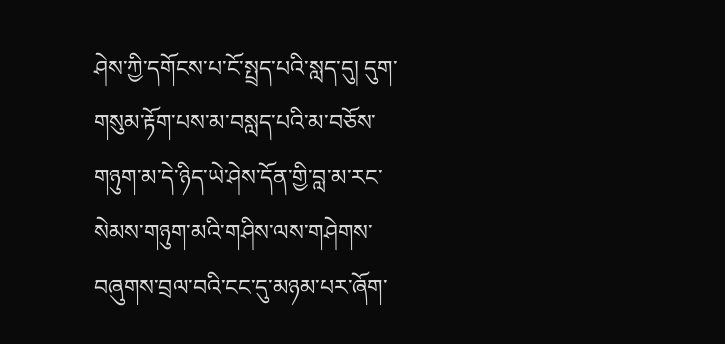ཤེས་ཀྱི་དགོངས་པ་ངོ་སྤྲད་པའི་སླད་དུ། དུག་གསུམ་རྟོག་པས་མ་བསླད་པའི་མ་བཅོས་གཉུག་མ་དེ་ཉིད་ཡེ་ཤེས་དོན་གྱི་བླ་མ་རང་སེམས་གཉུག་མའི་གཤིས་ལས་གཤེགས་བཞུགས་བྲལ་བའི་ངང་དུ་མཉམ་པར་ཞོག་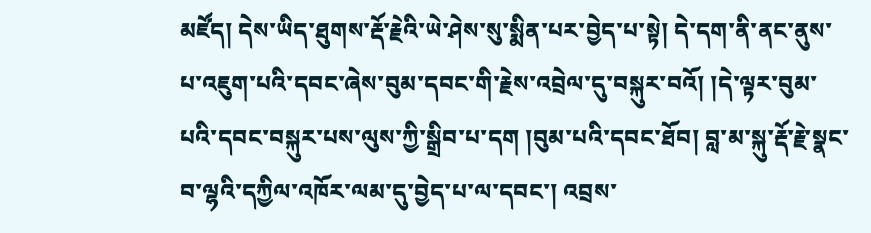མཛོད། དེས་ཡིད་ཐུགས་རྡོ་རྗེའི་ཡེ་ཤེས་སུ་སྨིན་པར་བྱེད་པ་སྟེ། དེ་དག་ནི་ནང་ནུས་པ་འཇུག་པའི་དབང་ཞེས་བུམ་དབང་གི་རྗེས་འབྲེལ་དུ་བསྐུར་བའོ། །དེ་ལྟར་བུམ་པའི་དབང་བསྐུར་པས་ལུས་ཀྱི་སྒྲིབ་པ་དག །བུམ་པའི་དབང་ཐོབ། བླ་མ་སྐུ་རྡོ་རྗེ་སྣང་བ་ལྷའི་དཀྱིལ་འཁོར་ལམ་དུ་བྱེད་པ་ལ་དབང་། འབྲས་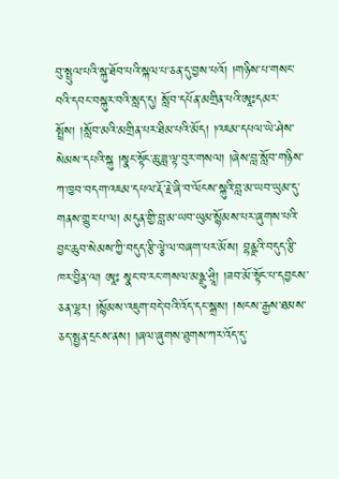བུ་སྤྲུལ་པའི་སྐུ་ཐོབ་པའི་སྐལ་པ་ཅན་དུ་བྱས་པའོ། །གཉིས་པ་གསང་བའི་དབང་བསྐུར་བའི་སླད་དུ། སློབ་དཔོན་མགྲིན་པའི་ཨཱཿདམར་སྤྲོས། །སློབ་མའི་མགྲིན་པར་ཐིམ་པའི་མོད། །འཇམ་དཔལ་ཡེ་ཤེས་སེམས་དཔའི་སྐུ །སྣང་སྟོང་ཆུ་ཟླ་ལྟ་བུར་གསལ། །ཞེས་བླ་སློབ་གཉིས་ཀ་ཁྱབ་བདག་འཇམ་དཔལ་རྡོ་རྗེ་ཞི་བ་ལོངས་སྐུའི་བླ་མ་ཡབ་ཡུམ་དུ་གནས་གྱུར་པ་ལ། མདུན་གྱི་བླ་མ་ཡབ་ཡུམ་སྙོམས་པར་ཞུགས་པའི་བྱང་ཆུབ་སེམས་ཀྱི་བདུད་རྩི་ལྕེ་ལ་བཞག་པར་མོས། བྷནྫའི་བདུད་རྩི་ཁར་བྱིན་ལ། ཨཱཿ སྣང་བ་རང་གསལ་མཉྫུ་ཤྲཱི། །ཟབ་མོ་སྟོང་པ་དབྱངས་ཅན་ལྷར། །སྙོམས་འཇུག་བདེ་བའི་འོད་དང་སྒྲས། །སངས་རྒྱས་ཐམས་ཅད་སྤྱན་དྲངས་ནས། །ཞལ་ཞུགས་ཐུགས་ཀར་འོད་དུ་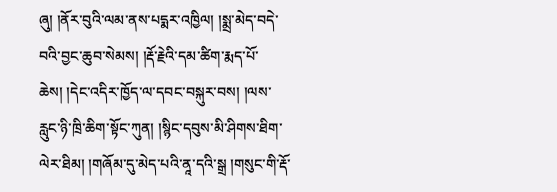ཞུ། །ནོར་བུའི་ལམ་ནས་པདྨར་འཁྱིལ། །སྨྲ་མེད་བདེ་བའི་བྱང་ཆུབ་སེམས། །རྡོ་རྗེའི་དམ་ཚིག་རྨད་པོ་ཆེས། །དེང་འདིར་ཁྱོད་ལ་དབང་བསྐུར་བས། །ལས་རླུང་ཉི་ཁྲི་ཆིག་སྟོང་ཀུན། །སྙིང་དབུས་མི་ཤིགས་ཐིག་ལེར་ཐིམ། །གཞོམ་དུ་མེད་པའི་ནཱ་དའི་སྒྲ །གསུང་གི་རྡོ་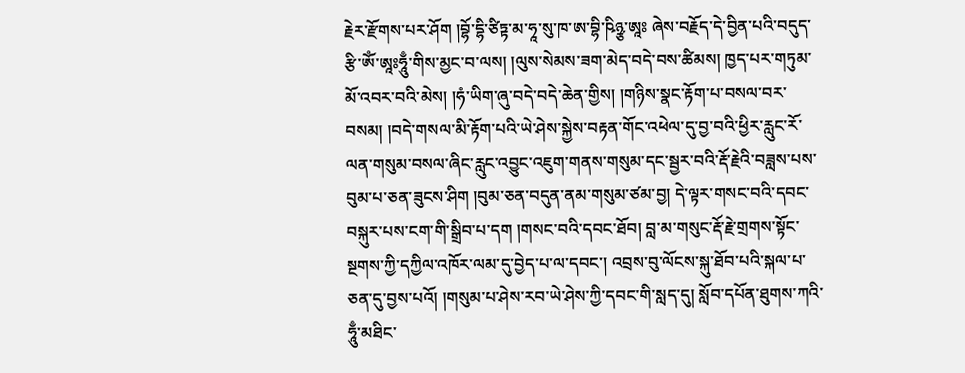རྗེར་རྫོགས་པར་ཤོག །བྷོ་དྷི་ཙིཏྟ་མ་ཧཱ་སུ་ཁ་ཨ་བྷི་ཥིཉྩ་ཨཱཿ ཞེས་བརྗོད་དེ་བྱིན་པའི་བདུད་རྩི་ཨོཾ་ཨཱཿཧཱུྃ་གིས་མྱང་བ་ལས། །ལུས་སེམས་ཟག་མེད་བདེ་བས་ཚིམས། ཁྱད་པར་གཏུམ་མོ་འབར་བའི་མེས། །ཧཾ་ཡིག་ཞུ་བདེ་བདེ་ཆེན་གྱིས། །གཉིས་སྣང་རྟོག་པ་བསལ་བར་བསམ། །བདེ་གསལ་མི་རྟོག་པའི་ཡེ་ཤེས་སྐྱེས་བརྟན་གོང་འཕེལ་དུ་བྱ་བའི་ཕྱིར་རླུང་རོ་ལན་གསུམ་བསལ་ཞིང་རླུང་འབྱུང་འཇུག་གནས་གསུམ་དང་སྦྱར་བའི་རྡོ་རྗེའི་བཟླས་པས་བུམ་པ་ཅན་ཟུངས་ཤིག །བུམ་ཅན་བདུན་ནམ་གསུམ་ཙམ་བྱ། དེ་ལྟར་གསང་བའི་དབང་བསྐུར་པས་ངག་གི་སྒྲིབ་པ་དག །གསང་བའི་དབང་ཐོབ། བླ་མ་གསུང་རྡོ་རྗེ་གྲགས་སྟོང་སྔགས་ཀྱི་དཀྱིལ་འཁོར་ལམ་དུ་བྱེད་པ་ལ་དབང་། འབྲས་བུ་ལོངས་སྐུ་ཐོབ་པའི་སྐལ་པ་ཅན་དུ་བྱས་པའོ། །གསུམ་པ་ཤེས་རབ་ཡེ་ཤེས་ཀྱི་དབང་གི་སླད་དུ། སློབ་དཔོན་ཐུགས་ཀའི་ཧཱུྃ་མཐིང་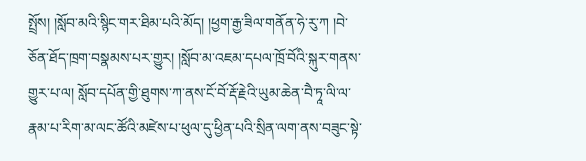སྤྲོས། །སློབ་མའི་སྙིང་གར་ཐིམ་པའི་མོད། །ཕྱག་རྒྱ་ཟིལ་གནོན་ཧེ་རུ་ཀ །བེ་ཅོན་ཐོད་ཁྲག་བསྣམས་པར་གྱུར། །སློབ་མ་འཇམ་དཔལ་ཁྲོ་བོའི་སྐུར་གནས་གྱུར་པ་ལ། སློབ་དཔོན་གྱི་ཐུགས་ཀ་ནས་ངོ་བོ་རྡོ་རྗེའི་ཡུམ་ཆེན་བཻ་ཏཱ་ལི་ལ་རྣམ་པ་རིག་མ་ལང་ཚོའི་མཛེས་པ་ཕུལ་དུ་ཕྱིན་པའི་སྲིན་ལག་ནས་བཟུང་སྟེ་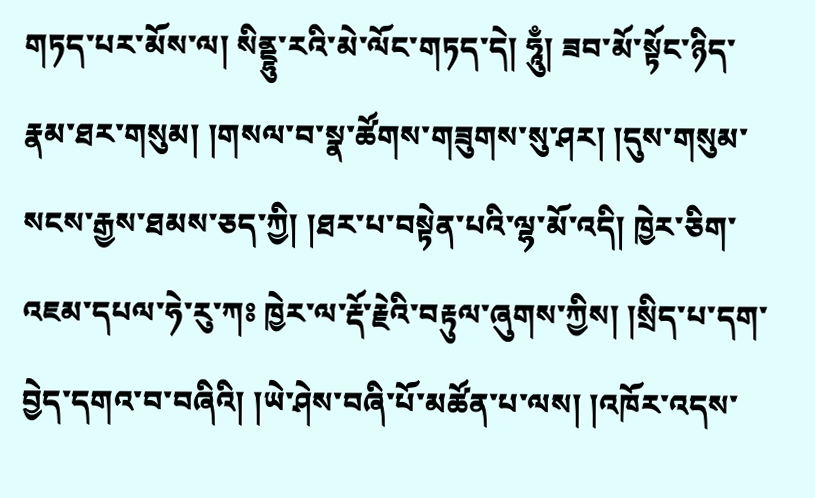གཏད་པར་མོས་ལ། སིནྡྷུ་རའི་མེ་ལོང་གཏད་དེ། ཧཱུྃ། ཟབ་མོ་སྟོང་ཉིད་རྣམ་ཐར་གསུམ། །གསལ་བ་སྣ་ཚོགས་གཟུགས་སུ་ཤར། །དུས་གསུམ་སངས་རྒྱས་ཐམས་ཅད་ཀྱི། །ཐར་པ་བསྟེན་པའི་ལྷ་མོ་འདི། ཁྱེར་ཅིག་འཇམ་དཔལ་ཧེ་རུ་ཀཿ ཁྱེར་ལ་རྡོ་རྗེའི་བརྟུལ་ཞུགས་ཀྱིས། །སྲིད་པ་དག་བྱེད་དགའ་བ་བཞིའི། །ཡེ་ཤེས་བཞི་པོ་མཚོན་པ་ལས། །འཁོར་འདས་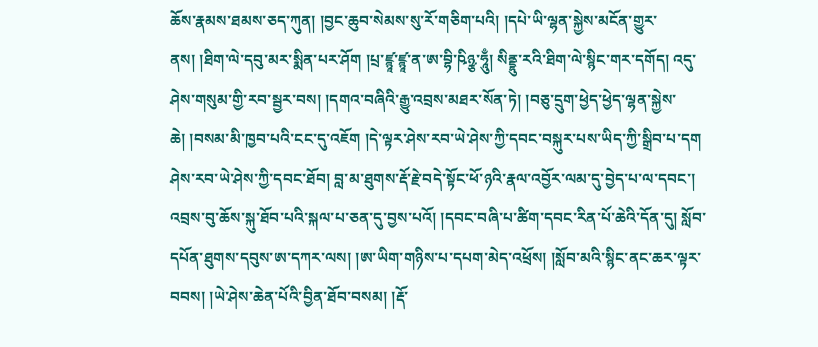ཆོས་རྣམས་ཐམས་ཅད་ཀུན། །བྱང་ཆུབ་སེམས་སུ་རོ་གཅིག་པའི། །དཔེ་ཡི་ལྷན་སྐྱེས་མངོན་གྱུར་ནས། །ཐིག་ལེ་དབུ་མར་སྨིན་པར་ཤོག །པྲ་ཛྙཱ་ཛྙཱ་ན་ཨ་བྷི་ཥིཉྩ་ཧཱུྃ། སིནྡྷུ་རའི་ཐིག་ལེ་སྙིང་གར་དགོད། འདུ་ཤེས་གསུམ་གྱི་རབ་སྦྱར་བས། །དགའ་བཞིའི་རྒྱུ་འབྲས་མཐར་སོན་ཏེ། །བཅུ་དྲུག་ཕྱེད་ཕྱེད་ལྷན་སྐྱེས་ཆེ། །བསམ་མི་ཁྱབ་པའི་ངང་དུ་འཇོག །དེ་ལྟར་ཤེས་རབ་ཡེ་ཤེས་ཀྱི་དབང་བསྐུར་པས་ཡིད་ཀྱི་སྒྲིབ་པ་དག ཤེས་རབ་ཡེ་ཤེས་ཀྱི་དབང་ཐོབ། བླ་མ་ཐུགས་རྡོ་རྗེ་བདེ་སྟོང་ཕོ་ཉའི་རྣལ་འབྱོར་ལམ་དུ་བྱེད་པ་ལ་དབང་། འབྲས་བུ་ཆོས་སྐུ་ཐོབ་པའི་སྐལ་པ་ཅན་དུ་བྱས་པའོ། །དབང་བཞི་པ་ཚིག་དབང་རིན་པོ་ཆེའི་དོན་དུ། སློབ་དཔོན་ཐུགས་དབུས་ཨ་དཀར་ལས། །ཨ་ཡིག་གཉིས་པ་དཔག་མེད་འཕྲོས། །སློབ་མའི་སྙིང་ནང་ཆར་ལྟར་བབས། །ཡེ་ཤེས་ཆེན་པོའི་བྱིན་ཐོབ་བསམ། །རྡོ་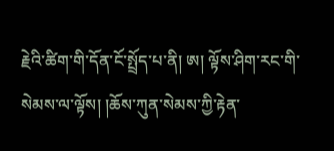རྗེའི་ཚིག་གི་དོན་ངོ་སྤྲོད་པ་ནི། ཨ། ལྟོས་ཤིག་རང་གི་སེམས་ལ་ལྟོས། །ཆོས་ཀུན་སེམས་ཀྱི་རྟེན་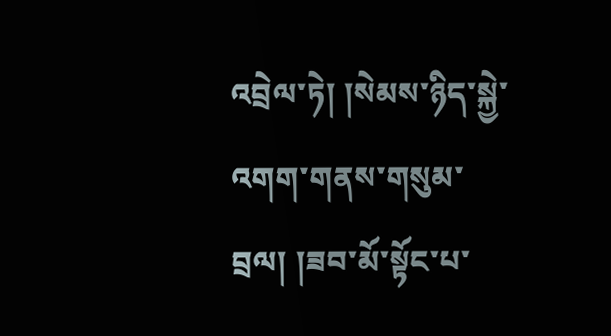འབྲེལ་ཏེ། །སེམས་ཉིད་སྐྱེ་འགག་གནས་གསུམ་བྲལ། །ཟབ་མོ་སྟོང་པ་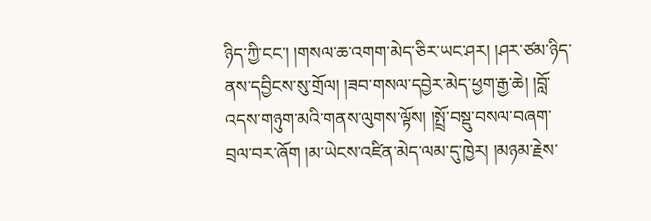ཉིད་ཀྱི་ངང་། །གསལ་ཆ་འགག་མེད་ཅིར་ཡང་ཤར། །ཤར་ཙམ་ཉིད་ནས་དབྱིངས་སུ་གྲོལ། །ཟབ་གསལ་དབྱེར་མེད་ཕྱག་རྒྱ་ཆེ། །བློ་འདས་གཉུག་མའི་གནས་ལུགས་ལྟོས། །སྤྲོ་བསྡུ་བསལ་བཞག་བྲལ་བར་ཞོག །མ་ཡེངས་འཛིན་མེད་ལམ་དུ་ཁྱེར། །མཉམ་རྗེས་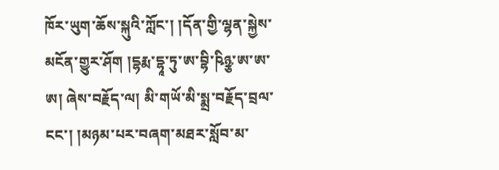ཁོར་ཡུག་ཆོས་སྐུའི་ཀློང་། །དོན་གྱི་ལྷན་སྐྱེས་མངོན་གྱུར་ཤོག །དྷརྨ་དྷཱ་ཏུ་ཨ་བྷི་ཥིཉྩ་ཨ་ཨ་ཨ། ཞེས་བརྗོད་ལ། མི་གཡོ་མི་སྨྲ་བརྗོད་བྲལ་ངང་། །མཉམ་པར་བཞག་མཐར་སློབ་མ་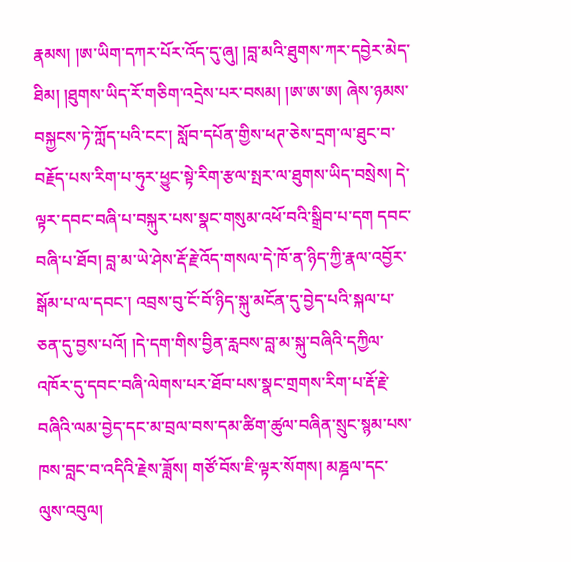རྣམས། །ཨ་ཡིག་དཀར་པོར་འོད་དུ་ཞུ། །བླ་མའི་ཐུགས་ཀར་དབྱེར་མེད་ཐིམ། །ཐུགས་ཡིད་རོ་གཅིག་འདྲེས་པར་བསམ། །ཨ་ཨ་ཨ། ཞེས་ཉམས་བསྐྱངས་ཏེ་ཀློད་པའི་ངང་། སློབ་དཔོན་གྱིས་ཕཊ་ཅེས་དྲག་ལ་ཐུང་བ་བརྗོད་པས་རིག་པ་ཧུར་ཕྱུང་སྟེ་རིག་རྩལ་སྤར་ལ་ཐུགས་ཡིད་བསྲེས། དེ་ལྟར་དབང་བཞི་པ་བསྐུར་པས་སྣང་གསུམ་འཕོ་བའི་སྒྲིབ་པ་དག དབང་བཞི་པ་ཐོབ། བླ་མ་ཡེ་ཤེས་རྡོ་རྗེ་འོད་གསལ་དེ་ཁོ་ན་ཉིད་ཀྱི་རྣལ་འབྱོར་སྒོམ་པ་ལ་དབང་། འབྲས་བུ་ངོ་བོ་ཉིད་སྐུ་མངོན་དུ་བྱེད་པའི་སྐལ་པ་ཅན་དུ་བྱས་པའོ། །དེ་དག་གིས་བྱིན་རླབས་བླ་མ་སྐུ་བཞིའི་དཀྱིལ་འཁོར་དུ་དབང་བཞི་ལེགས་པར་ཐོབ་པས་སྣང་གྲགས་རིག་པ་རྡོ་རྗེ་བཞིའི་ལམ་བྱེད་དང་མ་བྲལ་བས་དམ་ཚིག་ཚུལ་བཞིན་སྲུང་སྙམ་པས་ཁས་བླང་བ་འདིའི་རྗེས་ཟློས། གཙོ་བོས་ཇི་ལྟར་སོགས། མཎྜལ་དང་ལུས་འབུལ།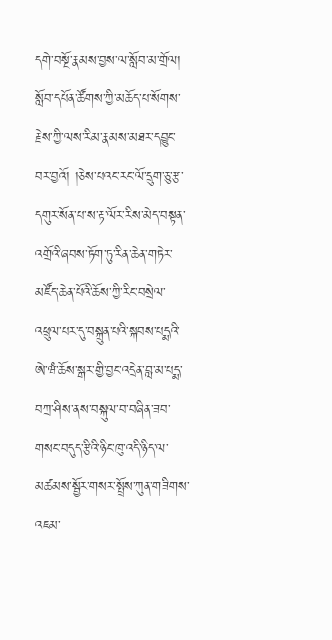དགེ་བསྔོ་རྣམས་བྱས་ལ་སློབ་མ་གྲོལ། སློབ་དཔོན་ཚོགས་ཀྱི་མཆོད་པ་སོགས་རྗེས་ཀྱི་ལས་རིམ་རྣམས་མཐར་དབྱུང་བར་བྱའོ། །ཅེས་པའང་རང་ལོ་དྲུག་ཅུ་རྩ་དགུར་སོན་པ་ས་རྟ་ལོར་རིས་མེད་བསྟན་འགྲོའི་ཞབས་ཏོག་ཏུ་རིན་ཆེན་གཏེར་མཛོད་ཆེན་པོའི་ཆོས་ཀྱི་རིང་བསྲེལ་འཕྲུལ་པར་དུ་བསྐྲུན་པའི་སྐབས་པདྨའི་ཨེ་ཝཾ་ཆོས་སྒར་གྱི་བྱང་འདྲེན་བླ་མ་པདྨ་བཀྲ་ཤིས་ནས་བསྐུལ་བ་བཞིན་ཟབ་གསང་བདུད་རྩིའི་ཉིང་ཁུ་འདི་ཉིད་ལ་མཚམས་སྦྱོར་གསར་སྤྲོས་ཀུན་གཟིགས་འཇམ་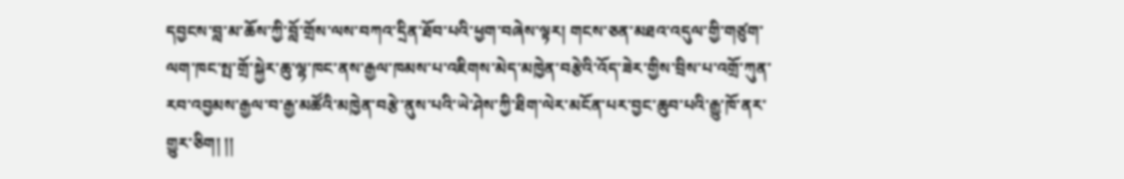དབྱངས་བླ་མ་ཆོས་ཀྱི་བློ་གྲོས་ལས་བཀའ་དྲིན་ཐོབ་པའི་ཕྱག་བཞེས་ལྟར། གངས་ཅན་མཐའ་འདུལ་གྱི་གཙུག་ལག་ཁང་སྤ་གྲོ་སྐྱེར་ཆུ་ལྷ་ཁང་ནས་རྒྱལ་ཁམས་པ་འཇིགས་མེད་མཁྱེན་བརྩེའི་འོད་ཟེར་གྱིས་བྲིས་པ་འགྲོ་ཀུན་རབ་འབྱམས་རྒྱལ་བ་རྒྱ་མཚོའི་མཁྱེན་བརྩེ་ནུས་པའི་ཡེ་ཤེས་ཀྱི་ཐིག་ལེར་མངོན་པར་བྱང་ཆུབ་པའི་རྒྱུ་ཁོ་ནར་གྱུར་ཅིག། །།